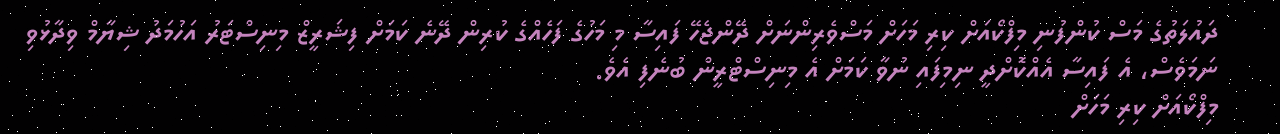ދައުލަތުގެ މަސް ކުންފުނި މިފްކޯއަށް ކިރި މަހަށް މަސްވެރިންނަށް ދޭންޖެހޭ ފައިސާ މި މަހުގެ ފަހެއްގެ ކުރިން ދޭނެ ކަމަށް ފިޝަރީޒް މިނިސްޓަރު އަހުމަދު ޝިޔާމް ވިދާޅުވި ނަމަވެސް، އެ ފައިސާ އެއްކޮށްދީ ނިމިފައި ނުވާ ކަމަށް އެ މިނިސްޓްރީން ބުނެފި އެވެ.
މިފްކޯއަށް ކިރި މަހަށް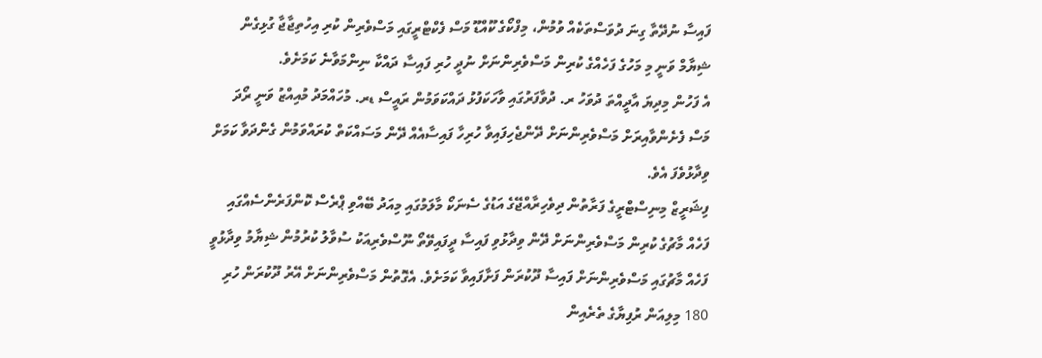ފައިސާ ނުދޭތާ ގިނަ ދުވަސްތަކެއް ވުމުން، މިފްކޯގެ ކޫއްޑޫ މަސް ފެކްޓްރީގައި މަސްވެރިން ކުރި އިހުތިޖާޖާ ގުޅިގެން ޝިޔާމް ވަނީ މި މަހުގެ ފަހެއްގެ ކުރިން މަސްވެރިންނަށް ނުދީ ހުރި ފައިސާ ދައްކާ ނިންމަވާނެ ކަމަށެވެ.
އެ ފަހުން މިދިޔަ އާދީއްތަ ދުވަހު ރ. ދުވާފަރުގައި ވާހަކަފުޅު ދައްކަވަމުން ރައީސް ޑރ. މުހައްމަދު މުއިއްޒު ވަނީ ރޯދަ މަސް ފެށެންވާއިރަށް މަސްވެރިންނަށް ދޭންޖެހިފައިވާ ހުރިހާ ފައިސާއެއް ދޭން މަސައްކަތް ކުރައްވަމުން ގެންދަވާ ކަމަށް ވިދާޅުވެފަ އެވެ.
ފިޝަރީޒް މިނިސްޓްރީގެ ފަރާތުން ދިވެހިރާއްޖޭގެ އަޑުގެ ސެނަކޯ މާލަމުގައި މިއަދު ބޭއްވި ޕްރެސް ކޮންފަރެންސެއްގައި ފަހެއް މާޗުގެ ކުރިން މަސްވެރިންނަށް ދޭން ވިދާޅުވި ފައިސާ ދީފައިވޭތޯ ނޫސްވެރިއަކު ސުވާލު ކުރުމުން ޝިޔާމު ވިދާޅުވީ ފަހެއް މާޗުގައި މަސްވެރިންނަށް ފައިސާ ދޫކުރަން ފަށާފައިވާ ކަމަށެވެ. އެގޮތުން މަސްވެރިންނަށް އޭރު ދޫކުރަން ހުރި 180 މިލިއަން ރުފިޔާގެ ތެރެއިން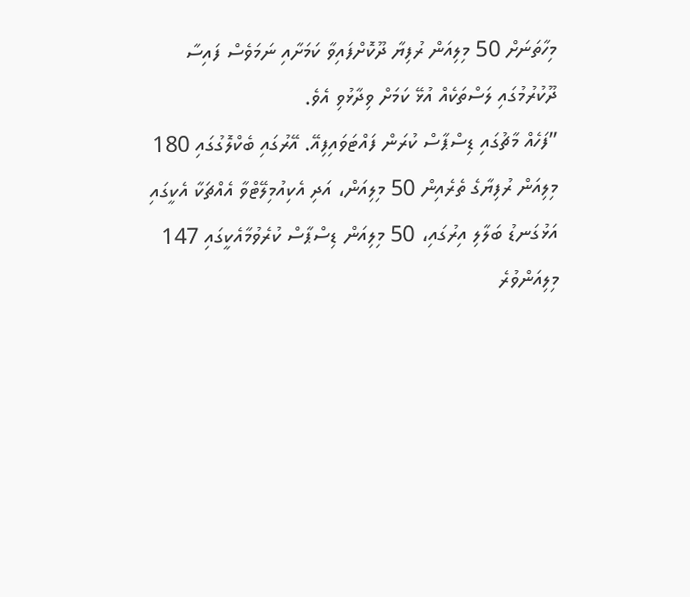މިހާތަނަށް 50 މިލިއަން ރުފިޔާ ދޫކޮށްފައިވާ ކަމަށާއި ނަމަވެސް ފައިސާ ދޫކުރުމުގައި ލަސްތަކެއް އުޅޭ ކަމަށް ވިދާޅުވި އެވެ.
”ފަހެއް މާޗުގައި ޑިސްޕާސް ކުރަން ފައްޓަވައިފިއޭ. އޭރުގައި ބެކްލޮގުގައި 180 މިލިއަން ރުފިޔާގެ ތެރެއިން 50 މިލިއަން، އަދި އެކިއުމިލޭޓްވާ އެއްޗަކާ އެކީގައި އަޅުގަނޑު ބަލާލި އިރުގައި، 50 މިލިއަން ޑިސްޕާސް ކުރެވުމާއެކީގައި 147 މިލިއަންވުރެ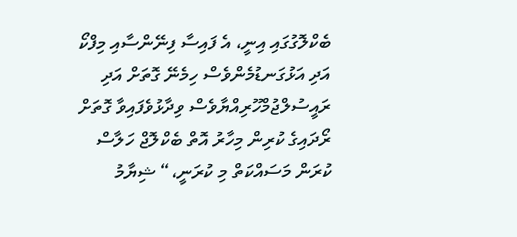ބެކްލޮގުގައި އިނީ، އެ ފައިސާ ފިނޭންސާއި މިފްކޯ އަދި އަޅުގަނޑުމެންވެސް ހިމެނޭ ގޮތަށް އަދި ރައީސުލްޖުމްހޫރިއްޔާވެސް ވިދާޅުވެފައިވާ ގޮތަށް ރޯދައިގެ ކުރިން މިހާރު އޮތް ބެކްލޮޖް ހަލާސް ކުރަން މަސައްކަތް މި ކުރަނީ،“ ޝިޔާމު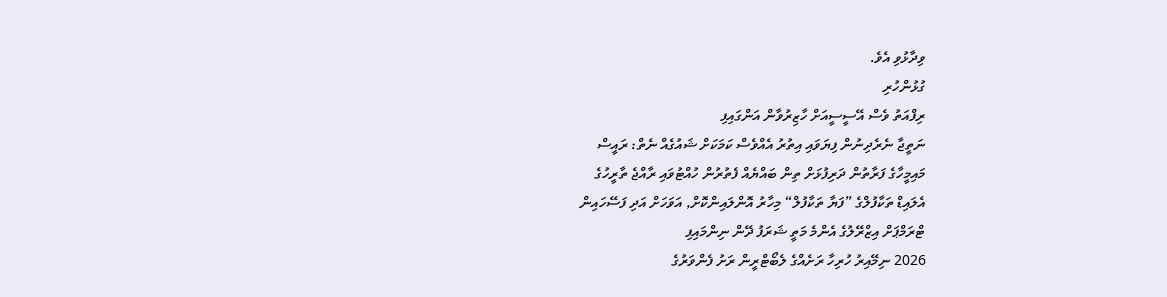ވިދާޅުވި އެވެ.
ގުޅުންހުރި
ރިފްއަތު ވެސް އޭސީސީއަށް ހާޒިރުވާން އަންގައިފި
ނަތީޖާ ނެރެދިނުން ފިޔަވައި އިތުރު އެއްވެސް ކަމަކަށް ޝައުގެއް ނެތް: ރައީސް
މައިމީހާގެ ފަރާތުން ދަރިފުޅަށް ތިން ބައްޔެއް ފެތުރުން ހުއްޓުވައި ރާއްޖެ ތާރީހުގެ
އެލައިޑް ތަކާފުލްގެ ”ފަޔާ ތަކާފުލް“ މިހާރު އޮންލައިންކޮށް, އަވަހަށް އަދި ފަސޭހައިން
ޓްރަމްޕަށް އިޒްރޭލުގެ އެންމެ މަތީ ޝަރަފު ދޭން ނިންމައިފި
2026 ނިމޭއިރު ހުރިހާ ރަށެއްގެ ލެބޯޓްރީން ރަށު ފެންވަރުގެ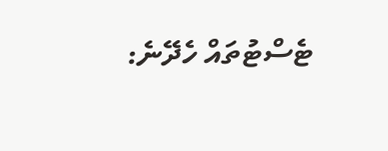ޓެސްޓުތައް ހެދޭނެ: